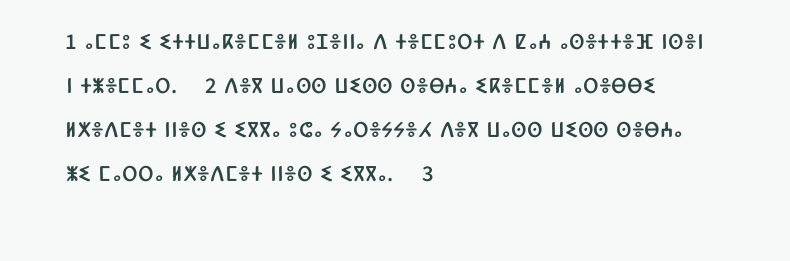1 ⴰⵎⵎⵓ ⵉ ⵉⵜⵜⵡⴰⴽⴻⵎⵎⴻⵍ ⵓⵊⴻⵏⵏⴰ ⴷ ⵜⴻⵎⵎⵓⵔⵜ ⴷ ⵇⴰⵄ ⴰⵙⴻⵜⵜⴻⴼ ⵏⵙⴻⵏ ⵏ ⵜⵥⴻⵎⵎⴰⵔ.    2 ⴷⴻⴳ ⵡⴰⵙⵙ ⵡⵉⵙⵙ ⵙⴻⴱⵄⴰ ⵉⴽⴻⵎⵎⴻⵍ ⴰⵔⴻⴱⴱⵉ ⵍⵅⴻⴷⵎⴻⵜ ⵏⵏⴻⵙ ⵉ ⵉⴳⴳⴰ ⵓⵛⴰ ⵢⴰⵔⴻⵢⵢⴻⵃ ⴷⴻⴳ ⵡⴰⵙⵙ ⵡⵉⵙⵙ ⵙⴻⴱⵄⴰ ⵥⵉ ⵎⴰⵔⵔⴰ ⵍⵅⴻⴷⵎⴻⵜ ⵏⵏⴻⵙ ⵉ ⵉⴳⴳⴰ.    3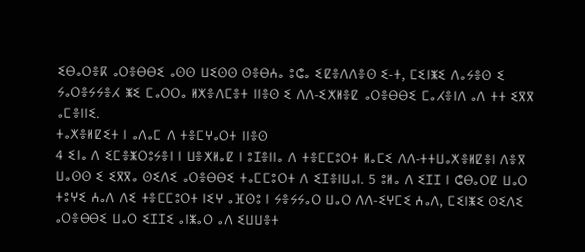ⵉⴱⴰⵔⴻⴽ ⴰⵔⴻⴱⴱⵉ ⴰⵙⵙ ⵡⵉⵙⵙ ⵙⴻⴱⵄⴰ ⵓⵛⴰ ⵉⵇⴻⴷⴷⴻⵙ ⵉ-ⵜ, ⵎⵉⵏⵥⵉ ⴷⴰⵢⴻⵙ ⵉ ⵢⴰⵔⴻⵢⵢⴻⵃ ⵥⵉ ⵎⴰⵔⵔⴰ ⵍⵅⴻⴷⵎⴻⵜ ⵏⵏⴻⵙ ⵉ ⴷⴷ-ⵉⵅⵍⴻⵇ ⴰⵔⴻⴱⴱⵉ ⵎⴰⵃⴻⵏⴷ ⴰⴷ ⵜⵜ ⵉⴳⴳ ⴰⵎⴻⵏⵏⵉ.
ⵜⴰⵅⴻⵍⵇⵉⵜ ⵏ ⴰⴷⴰⵎ ⴷ ⵜⴻⵎⵖⴰⵔⵜ ⵏⵏⴻⵙ
4 ⵉⵏⴰ ⴷ ⵉⵎⴻⵥⵔⵓⵢⴻⵏ ⵏ ⵡⴻⵅⵍⴰⵇ ⵏ ⵓⵊⴻⵏⵏⴰ ⴷ ⵜⴻⵎⵎⵓⵔⵜ ⵍⴰⵎⵉ ⴷⴷ-ⵜⵜⵡⴰⵅⴻⵍⵇⴻⵏ ⴷⴻⴳ ⵡⴰⵙⵙ ⵉ ⵉⴳⴳⴰ ⵙⵉⴷⵉ ⴰⵔⴻⴱⴱⵉ ⵜⴰⵎⵎⵓⵔⵜ ⴷ ⵉⵊⴻⵏⵡⴰⵏ. 5 ⵓⵍⴰ ⴷ ⵉⵊⵊ ⵏ ⵛⴱⴰⵔⵇ ⵡⴰⵔ ⵜⵓⵖⵉ ⵄⴰⴷ ⴷⵉ ⵜⴻⵎⵎⵓⵔⵜ ⵏⵉⵖ ⴰⴼⵙⵓ ⵏ ⵢⴻⵢⵢⴰⵔ ⵡⴰⵔ ⴷⴷ-ⵉⵖⵎⵉ ⵄⴰⴷ, ⵎⵉⵏⵥⵉ ⵙⵉⴷⵉ ⴰⵔⴻⴱⴱⵉ ⵡⴰⵔ ⵉⵊⵊⵉ ⴰⵏⵥⴰⵔ ⴰⴷ ⵉⵡⵡⴻⵜ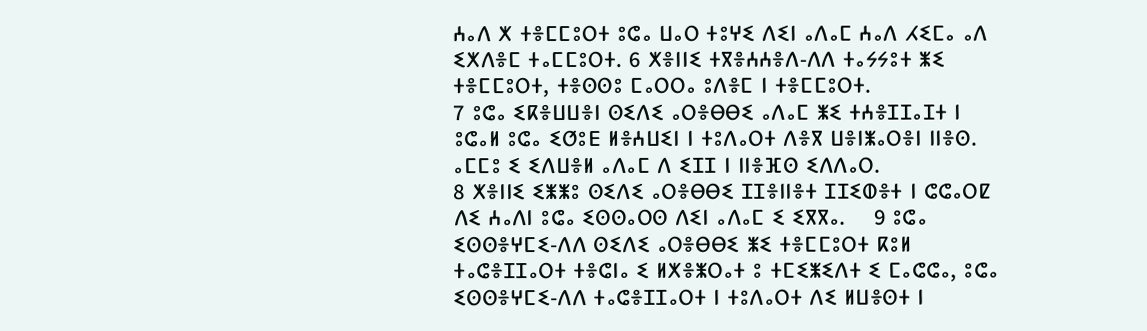ⵄⴰⴷ ⵅ ⵜⴻⵎⵎⵓⵔⵜ ⵓⵛⴰ ⵡⴰⵔ ⵜⵓⵖⵉ ⴷⵉⵏ ⴰⴷⴰⵎ ⵄⴰⴷ ⵃⵉⵎⴰ ⴰⴷ ⵉⵅⴷⴻⵎ ⵜⴰⵎⵎⵓⵔⵜ. 6 ⵅⴻⵏⵏⵉ ⵜⴳⴻⵄⵄⴻⴷ-ⴷⴷ ⵜⴰⵢⵢⵓⵜ ⵥⵉ ⵜⴻⵎⵎⵓⵔⵜ, ⵜⴻⵙⵙⵓ ⵎⴰⵔⵔⴰ ⵓⴷⴻⵎ ⵏ ⵜⴻⵎⵎⵓⵔⵜ.
7 ⵓⵛⴰ ⵉⴽⴻⵡⵡⴻⵏ ⵙⵉⴷⵉ ⴰⵔⴻⴱⴱⵉ ⴰⴷⴰⵎ ⵥⵉ ⵜⵄⴻⵊⵊⴰⵊⵜ ⵏ ⵓⵛⴰⵍ ⵓⵛⴰ ⵉⵚⵓⴹ ⵍⴻⵄⵡⵉⵏ ⵏ ⵜⵓⴷⴰⵔⵜ ⴷⴻⴳ ⵡⴻⵏⵥⴰⵔⴻⵏ ⵏⵏⴻⵙ. ⴰⵎⵎⵓ ⵉ ⵉⴷⵡⴻⵍ ⴰⴷⴰⵎ ⴷ ⵉⵊⵊ ⵏ ⵏⵏⴻⴼⵙ ⵉⴷⴷⴰⵔ.
8 ⵅⴻⵏⵏⵉ ⵉⵥⵥⵓ ⵙⵉⴷⵉ ⴰⵔⴻⴱⴱⵉ ⵊⵊⴻⵏⵏⴻⵜ ⵊⵊⵉⵀⴻⵜ ⵏ ⵛⵛⴰⵔⵇ ⴷⵉ ⵄⴰⴷⵏ ⵓⵛⴰ ⵉⵙⵙⴰⵔⵙ ⴷⵉⵏ ⴰⴷⴰⵎ ⵉ ⵉⴳⴳⴰ.    9 ⵓⵛⴰ ⵉⵙⵙⴻⵖⵎⵉ-ⴷⴷ ⵙⵉⴷⵉ ⴰⵔⴻⴱⴱⵉ ⵥⵉ ⵜⴻⵎⵎⵓⵔⵜ ⴽⵓⵍ ⵜⴰⵛⴻⵊⵊⴰⵔⵜ ⵜⴻⵛⵏⴰ ⵉ ⵍⵅⴻⵥⵔⴰⵜ ⵓ ⵜⵎⵉⵥⵉⴷⵜ ⵉ ⵎⴰⵛⵛⴰ, ⵓⵛⴰ ⵉⵙⵙⴻⵖⵎⵉ-ⴷⴷ ⵜⴰⵛⴻⵊⵊⴰⵔⵜ ⵏ ⵜⵓⴷⴰⵔⵜ ⴷⵉ ⵍⵡⴻⵙⵜ ⵏ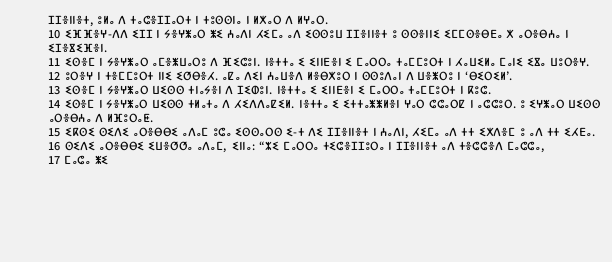ⵊⵊⴻⵏⵏⴻⵜ, ⵓⵍⴰ ⴷ ⵜⴰⵛⴻⵊⵊⴰⵔⵜ ⵏ ⵜⵓⵙⵙⵏⴰ ⵏ ⵍⵅⴰⵔ ⴷ ⵍⵖⴰⵔ.
10 ⵉⴼⴼⴻⵖ-ⴷⴷ ⵉⵊⵊ ⵏ ⵢⴻⵖⵥⴰⵔ ⵥⵉ ⵄⴰⴷⵏ ⵃⵉⵎⴰ ⴰⴷ ⵉⵙⵙⵓⵡ ⵊⵊⴻⵏⵏⴻⵜ ⵓ ⵙⵙⴻⵏⵏⵉ ⵉⵎⵎⵙⴻⴱⴹⴰ ⵅ ⴰⵔⴻⴱⵄⴰ ⵏ ⵉⵊⴻⴵⵉⴼⴻⵏ.
11 ⵉⵙⴻⵎ ⵏ ⵢⴻⵖⵥⴰⵔ ⴰⵎⴻⵥⵡⴰⵔⵓ ⴷ ⴼⵉⵛⵓⵏ. ⵏⴻⵜⵜⴰ ⵉ ⵉⵏⵏⴹⴻⵏ ⵉ ⵎⴰⵔⵔⴰ ⵜⴰⵎⵎⵓⵔⵜ ⵏ ⵃⴰⵡⵉⵍⴰ ⵎⴰⵏⵉ ⵉⴵⴰ ⵡⵓⵔⴻⵖ.
12 ⵓⵔⴻⵖ ⵏ ⵜⴻⵎⵎⵓⵔⵜ ⵏⵏⵉ ⵉⵚⴱⴻⵃ. ⴰⵇⴰ ⴷⵉⵏ ⵄⴰⵡⴻⴷ ⵍⴻⴱⵅⵓⵔ ⵏ ⵙⵙⵓⴷⴰⵏ ⴷ ⵡⴻⵥⵔⵓ ⵏ ‘ⴱⵉⵔⵉⵍ’.
13 ⵉⵙⴻⵎ ⵏ ⵢⴻⵖⵥⴰⵔ ⵡⵉⵙⵙ ⵜⵏⴰⵢⴻⵏ ⴷ ⵊⵉⵀⵓⵏ. ⵏⴻⵜⵜⴰ ⵉ ⵉⵏⵏⴹⴻⵏ ⵉ ⵎⴰⵔⵔⴰ ⵜⴰⵎⵎⵓⵔⵜ ⵏ ⴽⵓⵛ.
14 ⵉⵙⴻⵎ ⵏ ⵢⴻⵖⵥⴰⵔ ⵡⵉⵙⵙ ⵜⵍⴰⵜⴰ ⴷ ⵃⵉⴷⴷⴰⵇⵉⵍ. ⵏⴻⵜⵜⴰ ⵉ ⵉⵜⵜⴰⵥⵥⵍⴻⵏ ⵖⴰⵔ ⵛⵛⴰⵔⵇ ⵏ ⴰⵛⵛⵓⵔ. ⵓ ⵉⵖⵥⴰⵔ ⵡⵉⵙⵙ ⴰⵔⴻⴱⵄⴰ ⴷ ⵍⴼⵓⵔⴰⵟ.
15 ⵉⴽⵙⵉ ⵙⵉⴷⵉ ⴰⵔⴻⴱⴱⵉ ⴰⴷⴰⵎ ⵓⵛⴰ ⵉⵙⵙⴰⵔⵙ ⵉ-ⵜ ⴷⵉ ⵊⵊⴻⵏⵏⴻⵜ ⵏ ⵄⴰⴷⵏ, ⵃⵉⵎⴰ ⴰⴷ ⵜⵜ ⵉⵅⴷⴻⵎ ⵓ ⴰⴷ ⵜⵜ ⵉⵃⴹⴰ.
16 ⵙⵉⴷⵉ ⴰⵔⴻⴱⴱⵉ ⵉⵡⴻⵚⵚⴰ ⴰⴷⴰⵎ, ⵉⵏⵏⴰ: “ⵣⵉ ⵎⴰⵔⵔⴰ ⵜⵉⵛⴻⵊⵊⵓⵔⴰ ⵏ ⵊⵊⴻⵏⵏⴻⵜ ⴰⴷ ⵜⴻⵛⵛⴻⴷ ⵎⴰⵛⵛⴰ,
17 ⵎⴰⵛⴰ ⵥⵉ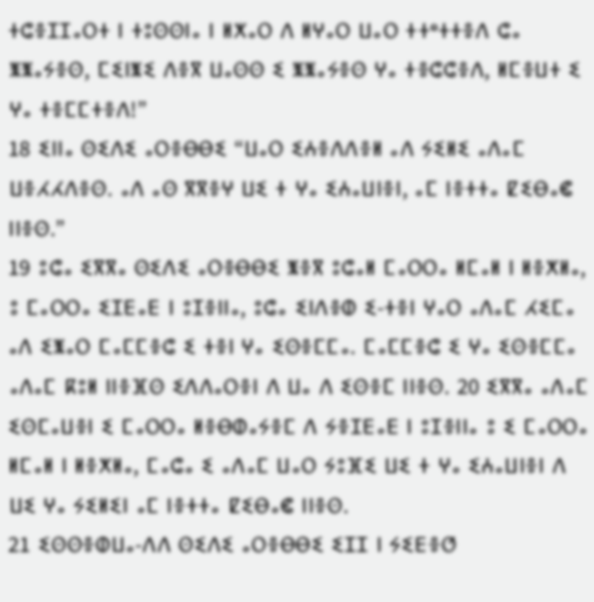ⵜⵛⴻⵊⵊⴰⵔⵜ ⵏ ⵜⵓⵙⵙⵏⴰ ⵏ ⵍⵅⴰⵔ ⴷ ⵍⵖⴰⵔ ⵡⴰⵔ ⵜⵜᵉⵜⵜⴻⴷ ⵛⴰ ⵥⵥⴰⵢⴻⵙ, ⵎⵉⵏⵥⵉ ⴷⴻⴳ ⵡⴰⵙⵙ ⵉ ⵥⵥⴰⵢⴻⵙ ⵖⴰ ⵜⴻⵛⵛⴻⴷ, ⵍⵎⴻⵡⵜ ⵉ ⵖⴰ ⵜⴻⵎⵎⵜⴻⴷ!”
18 ⵉⵏⵏⴰ ⵙⵉⴷⵉ ⴰⵔⴻⴱⴱⵉ “ⵡⴰⵔ ⵉⵄⴻⴷⴷⴻⵍ ⴰⴷ ⵢⵉⵍⵉ ⴰⴷⴰⵎ ⵡⴻⵃⵃⴷⴻⵙ. ⴰⴷ ⴰⵙ ⴳⴳⴻⵖ ⵡⵉ ⵜ ⵖⴰ ⵉⵄⴰⵡⵏⴻⵏ, ⴰⵎ ⵏⴻⵜⵜⴰ ⵇⵉⴱⴰⵞ ⵏⵏⴻⵙ.”
19 ⵓⵛⴰ ⵉⴳⴳⴰ ⵙⵉⴷⵉ ⴰⵔⴻⴱⴱⵉ ⵥⴻⴳ ⵓⵛⴰⵍ ⵎⴰⵔⵔⴰ ⵍⵎⴰⵍ ⵏ ⵍⴻⵅⵍⴰ, ⵓ ⵎⴰⵔⵔⴰ ⵉⵊⴹⴰⴹ ⵏ ⵓⵊⴻⵏⵏⴰ, ⵓⵛⴰ ⵉⵏⴷⴻⵀ ⵉ-ⵜⴻⵏ ⵖⴰⵔ ⴰⴷⴰⵎ ⵃⵉⵎⴰ ⴰⴷ ⵉⵥⴰⵔ ⵎⴰⵎⵎⴻⵛ ⵉ ⵜⴻⵏ ⵖⴰ ⵉⵙⴻⵎⵎⴰ. ⵎⴰⵎⵎⴻⵛ ⵉ ⵖⴰ ⵉⵙⴻⵎⵎⴰ ⴰⴷⴰⵎ ⴽⵓⵍ ⵏⵏⴻⴼⵙ ⵉⴷⴷⴰⵔⴻⵏ ⴷ ⵡⴰ ⴷ ⵉⵙⴻⵎ ⵏⵏⴻⵙ. 20 ⵉⴳⴳⴰ ⴰⴷⴰⵎ ⵉⵙⵎⴰⵡⴻⵏ ⵉ ⵎⴰⵔⵔⴰ ⵍⴻⴱⵀⴰⵢⴻⵎ ⴷ ⵢⴻⵊⴹⴰⴹ ⵏ ⵓⵊⴻⵏⵏⴰ ⵓ ⵉ ⵎⴰⵔⵔⴰ ⵍⵎⴰⵍ ⵏ ⵍⴻⵅⵍⴰ, ⵎⴰⵛⴰ ⵉ ⴰⴷⴰⵎ ⵡⴰⵔ ⵢⵓⴼⵉ ⵡⵉ ⵜ ⵖⴰ ⵉⵄⴰⵡⵏⴻⵏ ⴷ ⵡⵉ ⵖⴰ ⵢⵉⵍⵉⵏ ⴰⵎ ⵏⴻⵜⵜⴰ ⵇⵉⴱⴰⵞ ⵏⵏⴻⵙ.
21 ⵉⵙⵙⴻⵀⵡⴰ-ⴷⴷ ⵙⵉⴷⵉ ⴰⵔⴻⴱⴱⵉ ⵉⵊⵊ ⵏ ⵢⵉⴹⴻⵚ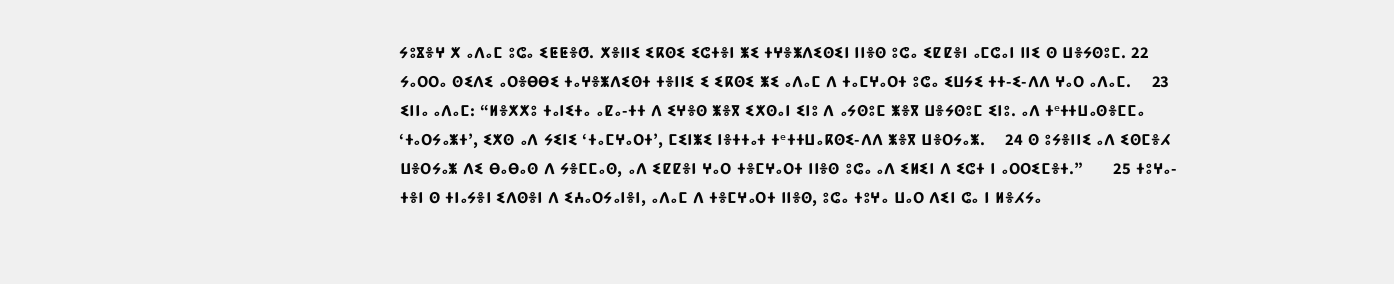ⵢⵓⴵⴻⵖ ⵅ ⴰⴷⴰⵎ ⵓⵛⴰ ⵉⵟⵟⴻⵚ. ⵅⴻⵏⵏⵉ ⵉⴽⵙⵉ ⵉⵛⵜⴻⵏ ⵥⵉ ⵜⵖⴻⵥⴷⵉⵙⵉⵏ ⵏⵏⴻⵙ ⵓⵛⴰ ⵉⵇⵇⴻⵏ ⴰⵎⵛⴰⵏ ⵏⵏⵉ ⵙ ⵡⴻⵢⵙⵓⵎ. 22 ⵢⴰⵔⵔⴰ ⵙⵉⴷⵉ ⴰⵔⴻⴱⴱⵉ ⵜⴰⵖⴻⵥⴷⵉⵙⵜ ⵜⴻⵏⵏⵉ ⵉ ⵉⴽⵙⵉ ⵥⵉ ⴰⴷⴰⵎ ⴷ ⵜⴰⵎⵖⴰⵔⵜ ⵓⵛⴰ ⵉⵡⵢⵉ ⵜⵜ-ⵉ-ⴷⴷ ⵖⴰⵔ ⴰⴷⴰⵎ.    23 ⵉⵏⵏⴰ ⴰⴷⴰⵎ: “ⵍⴻⵅⵅⵓ ⵜⴰⵏⵉⵜⴰ ⴰⵇⴰ-ⵜⵜ ⴷ ⵉⵖⴻⵙ ⵥⴻⴳ ⵉⵅⵙⴰⵏ ⵉⵏⵓ ⴷ ⴰⵢⵙⵓⵎ ⵥⴻⴳ ⵡⴻⵢⵙⵓⵎ ⵉⵏⵓ. ⴰⴷ ⵜᵉⵜⵜⵡⴰⵙⴻⵎⵎⴰ ‘ⵜⴰⵔⵢⴰⵥⵜ’, ⵉⵅⵙ ⴰⴷ ⵢⵉⵏⵉ ‘ⵜⴰⵎⵖⴰⵔⵜ’, ⵎⵉⵏⵥⵉ ⵏⴻⵜⵜⴰⵜ ⵜᵉⵜⵜⵡⴰⴽⵙⵉ-ⴷⴷ ⵥⴻⴳ ⵡⴻⵔⵢⴰⵥ.    24 ⵙ ⵓⵢⴻⵏⵏⵉ ⴰⴷ ⵉⵙⵎⴻⵃ ⵡⴻⵔⵢⴰⵥ ⴷⵉ ⴱⴰⴱⴰⵙ ⴷ ⵢⴻⵎⵎⴰⵙ, ⴰⴷ ⵉⵇⵇⴻⵏ ⵖⴰⵔ ⵜⴻⵎⵖⴰⵔⵜ ⵏⵏⴻⵙ ⵓⵛⴰ ⴰⴷ ⵉⵍⵉⵏ ⴷ ⵉⵛⵜ ⵏ ⴰⵔⵔⵉⵎⴻⵜ.”      25 ⵜⵓⵖⴰ-ⵜⴻⵏ ⵙ ⵜⵏⴰⵢⴻⵏ ⵉⴷⵙⴻⵏ ⴷ ⵉⵄⴰⵔⵢⴰⵏⴻⵏ, ⴰⴷⴰⵎ ⴷ ⵜⴻⵎⵖⴰⵔⵜ ⵏⵏⴻⵙ, ⵓⵛⴰ ⵜⵓⵖⴰ ⵡⴰⵔ ⴷⵉⵏ ⵛⴰ ⵏ ⵍⴻⵃⵢⴰ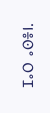ⵊⴰⵔ ⴰⵙⴻⵏ.